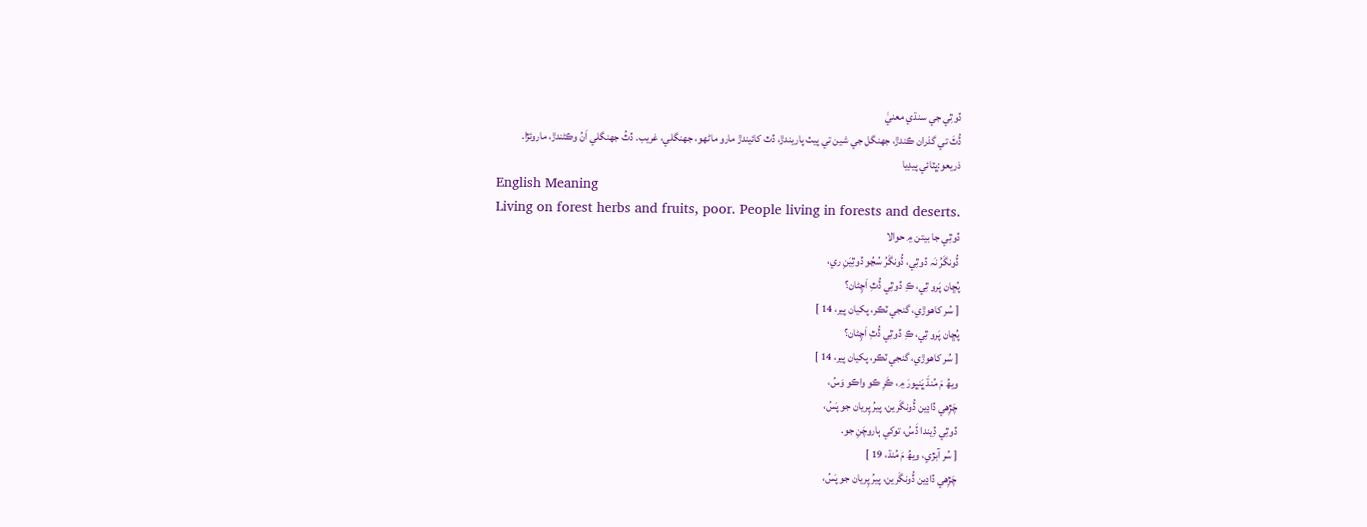ڏوٿِي جي سنڌي معنيٰ
ڏُٿَ تي گذران ڪندڙ، جهنگل جي شين تي پيٽ پاريندڙ، ڏٿ کائيندڙ مارو ماڻهو، جهنگلي، غريب. ڏٿُ جهنگلي اَنُ وڪڻندڙ، ماروئڙا.
ذريعو:ڀٽائي پيڊيا
English Meaning
Living on forest herbs and fruits, poor. People living in forests and deserts.
ڏوٿِي جا بيتن ۾ حوالا
ڏُونگَرُ نَہ ڏوٿِي، ڏُونگَرُ سُڃُو ڏوٿِيَنِ ري،
پُڇان پَرو ٿِي، ڪِ ڏوٿِي ڏُٿِ اَچِڻان؟
[ سُر کاھوڙي، گنجي ٽڪر، پکيان پير، 14 ]
پُڇان پَرو ٿِي، ڪِ ڏوٿِي ڏُٿِ اَچِڻان؟
[ سُر کاھوڙي، گنجي ٽڪر، پکيان پير، 14 ]
ويھُ مَ مُنڌَ ڀَنڀورَ ۾، ڪَرِ ڪو واڪو وَسُ،
چَڙِھي ڏاڍين ڏُونگَرين، پيرُ پِريان جو پَسُ،
ڏوٿِي ڏِيندا ڏَسُ، توکي ٻاروچَنِ جو.
[ سُر آبڙي، ويھُ مَ مُنڌ، 19 ]
چَڙِھي ڏاڍين ڏُونگَرين، پيرُ پِريان جو پَسُ،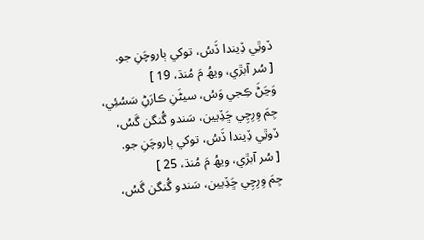ڏوٿِي ڏِيندا ڏَسُ، توکي ٻاروچَنِ جو.
[ سُر آبڙي، ويھُ مَ مُنڌ، 19 ]
وَڃَڻَ ڪِجي وَسُ، سيڻَنِ ڪارَڻِ سَسُئِي،
جِمَ وِرِچِي ڇَڏِيين، سَندو گُنگن گَسُ،
ڏوٿِي ڏِيندا ڏَسُ، توکي ٻاروچَنِ جو.
[ سُر آبڙي، ويھُ مَ مُنڌ، 25 ]
جِمَ وِرِچِي ڇَڏِيين، سَندو گُنگن گَسُ،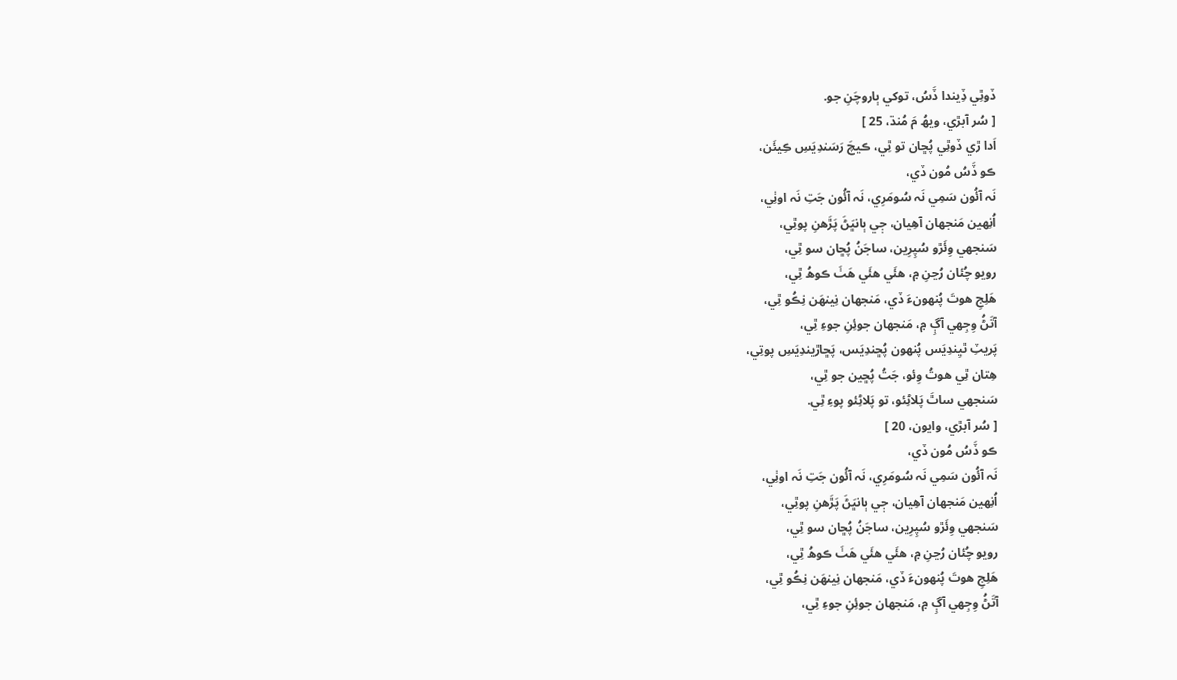ڏوٿِي ڏِيندا ڏَسُ، توکي ٻاروچَنِ جو.
[ سُر آبڙي، ويھُ مَ مُنڌ، 25 ]
اَدا ڙي ڏوٿِي پُڇان تو ٿِي، ڪيچَ رَسَندِيَسِ ڪِيئَن،
ڪو ڏَسُ مُون ڏي،
نَہ آئُون سَمِي نَہ سُومَرِي، نَہ آئُون جَتِ نَہ اوٺِي،
اُنِهين مَنجهان آھِيان، جٖي ٻانڀَڻَ پَڙَهنِ پوٿِي،
سَنجهي وِئَڙو سُپِرِين، ساجَنُ پُڇان سو ٿِي،
رويو چُئان رُڃنِ ۾، ھئَي ھئَي ھَٺَ ڪوھُ ٿِي،
ھَلِجِ ھوتَ پُنهونءَ ڏي، مَنجهان نِينھَن نِڪُو ٿِي،
آتَڻُ وِجِهي آڳِ ۾، مَنجهان جوئِنِ جوءِ ٿِي،
پَريٽِ ٿيِندِيَس پُنهون پُڇندِيَس، پَڇاڙيندِيَسِ پوتِي،
ھِتان ٿِي ھوتُ وِئو، جَتُ پُڇين جو ٿِي،
سَنجهي ساٿَ پَلاڻِئو، تو پَلاڻِئو پوءِ ٿِي.
[ سُر آبڙي، وايون، 20 ]
ڪو ڏَسُ مُون ڏي،
نَہ آئُون سَمِي نَہ سُومَرِي، نَہ آئُون جَتِ نَہ اوٺِي،
اُنِهين مَنجهان آھِيان، جٖي ٻانڀَڻَ پَڙَهنِ پوٿِي،
سَنجهي وِئَڙو سُپِرِين، ساجَنُ پُڇان سو ٿِي،
رويو چُئان رُڃنِ ۾، ھئَي ھئَي ھَٺَ ڪوھُ ٿِي،
ھَلِجِ ھوتَ پُنهونءَ ڏي، مَنجهان نِينھَن نِڪُو ٿِي،
آتَڻُ وِجِهي آڳِ ۾، مَنجهان جوئِنِ جوءِ ٿِي،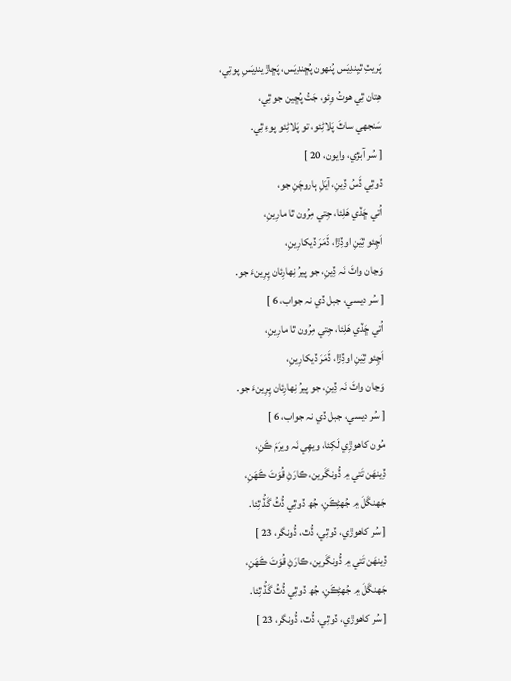پَريٽِ ٿيِندِيَس پُنهون پُڇندِيَس، پَڇاڙيندِيَسِ پوتِي،
ھِتان ٿِي ھوتُ وِئو، جَتُ پُڇين جو ٿِي،
سَنجهي ساٿَ پَلاڻِئو، تو پَلاڻِئو پوءِ ٿِي.
[ سُر آبڙي، وايون، 20 ]
ڏوٿِي ڏَسُ ڏِينِ، آيَلِ ٻاروچَنِ جو،
اُتي ڇَڏي ھَلِئا، جِتي مِرُون ٿا مارِينِ،
اَچِئو ٿِيَنِ اوڏِڙا، ڏَمَرَ ڏيکارِينِ،
وَڃان واٽَ نَہ ڏِينِ، جو پيرُ نِھارِئان پِرِينءَ جو.
[ سُر ديسي، جبل ڏي نہ جواب، 6 ]
اُتي ڇَڏي ھَلِئا، جِتي مِرُون ٿا مارِينِ،
اَچِئو ٿِيَنِ اوڏِڙا، ڏَمَرَ ڏيکارِينِ،
وَڃان واٽَ نَہ ڏِينِ، جو پيرُ نِھارِئان پِرِينءَ جو.
[ سُر ديسي، جبل ڏي نہ جواب، 6 ]
مُون کاھوڙِي لَکِئا، ويھِي نَہ ويرَمَ ڪَنِ،
ڏِينھَن تَتي ۾ ڏُونگَرين، ڪارَڻِ قُوَتَ ڪَھَنِ،
جَهنگَلَ ۾ جُهڻِڪَنِ، جُھ ڏوٿِي ڏُٿُ گَڏُ ٿِئا.
[ سُر کاھوڙي، ڏوٿِي، ڏُٿ، ڏُونگر، 23 ]
ڏِينھَن تَتي ۾ ڏُونگَرين، ڪارَڻِ قُوَتَ ڪَھَنِ،
جَهنگَلَ ۾ جُهڻِڪَنِ، جُھ ڏوٿِي ڏُٿُ گَڏُ ٿِئا.
[ سُر کاھوڙي، ڏوٿِي، ڏُٿ، ڏُونگر، 23 ]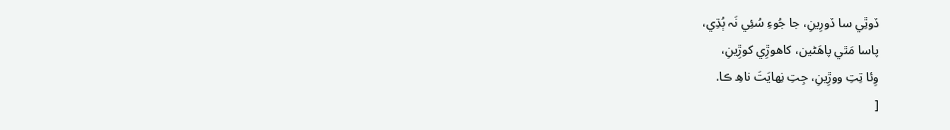ڏوٿِي سا ڏورِينِ، جا جُوءِ سُئِي نَہ ٻُڌِي،
پاسا مَٿي پاھَڻين، کاھوڙِي کوڙِينِ،
وِئا تِتِ ووڙِينِ، جِتِ نِھايَتَ ناھِ ڪا.
[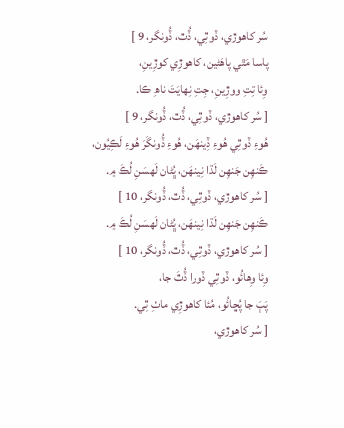سُر کاھوڙي، ڏوٿِي، ڏُٿ، ڏُونگر، 9 ]
پاسا مَٿي پاھَڻين، کاھوڙِي کوڙِينِ،
وِئا تِتِ ووڙِينِ، جِتِ نِھايَتَ ناھِ ڪا.
[ سُر کاھوڙي، ڏوٿِي، ڏُٿ، ڏُونگر، 9 ]
ھُوءِ ڏوٿِي ھُوءِ ڏِينھَن، ھُوءِ ڏُونگَرَ ھُوءِ لَڪِيُون،
ڪَنھِن جَنھِن لَڌا نِينھَن، ڀُڻان لَهسَنِ لُڪَ ۾.
[ سُر کاھوڙي، ڏوٿِي، ڏُٿ، ڏُونگر، 10 ]
ڪَنھِن جَنھِن لَڌا نِينھَن، ڀُڻان لَهسَنِ لُڪَ ۾.
[ سُر کاھوڙي، ڏوٿِي، ڏُٿ، ڏُونگر، 10 ]
وِئا وِھائُو، ڏوٿِي ڏورا ڏُٿَ جا،
پَٻَ جا پُڇائُو، مُئا کاھوڙِي ماٺِ ٿِي.
[ سُر کاھوڙي،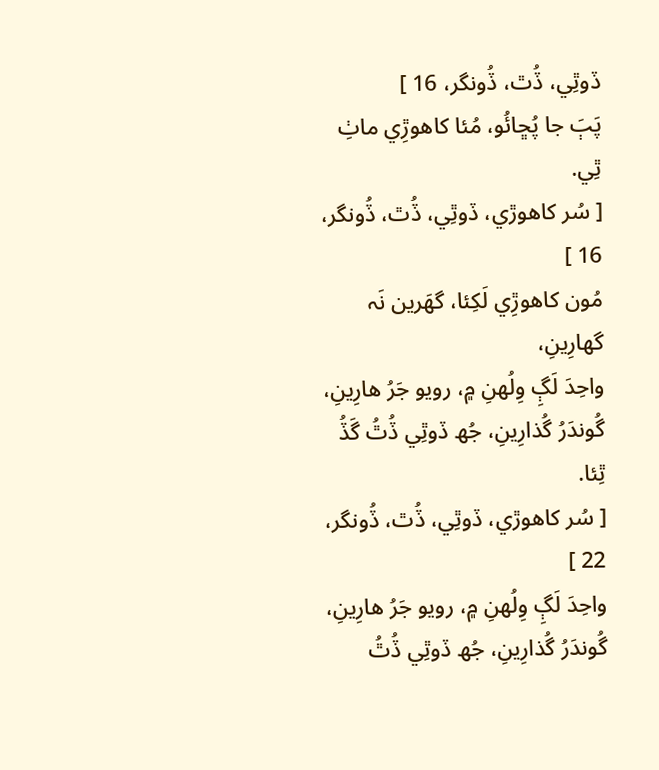ڏوٿِي، ڏُٿ، ڏُونگر، 16 ]
پَٻَ جا پُڇائُو، مُئا کاھوڙِي ماٺِ ٿِي.
[ سُر کاھوڙي، ڏوٿِي، ڏُٿ، ڏُونگر، 16 ]
مُون کاھوڙِي لَکِئا، گهَرين نَہ گهارِينِ،
واحِدَ لَڳِ وِلُهنِ ۾، رويو جَرُ ھارِينِ،
گُوندَرُ گُذارِينِ، جُھ ڏوٿِي ڏُٿُ گَڏُ ٿِئا.
[ سُر کاھوڙي، ڏوٿِي، ڏُٿ، ڏُونگر، 22 ]
واحِدَ لَڳِ وِلُهنِ ۾، رويو جَرُ ھارِينِ،
گُوندَرُ گُذارِينِ، جُھ ڏوٿِي ڏُٿُ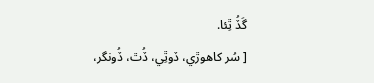گَڏُ ٿِئا.
[ سُر کاھوڙي، ڏوٿِي، ڏُٿ، ڏُونگر،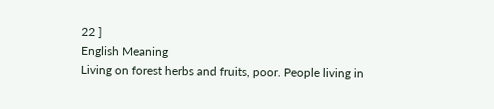22 ]
English Meaning
Living on forest herbs and fruits, poor. People living in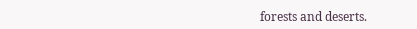forests and deserts.